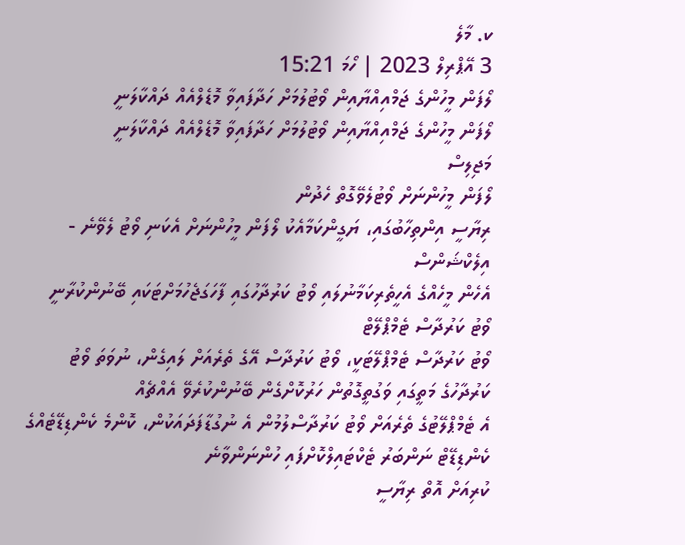ކ. މާލެ
3 އޭޕްރިލް 2023 | ހޯމަ 15:21
ލޯފަން މީހުންގެ ޖަމްއިއްޔާއިން ވޯޓުލުމަށް ހަދާފައިވާ މޮޑެލްއެއް ދައްކާލަނީ
ލޯފަން މީހުންގެ ޖަމްއިއްޔާއިން ވޯޓުލުމަށް ހަދާފައިވާ މޮޑެލްއެއް ދައްކާލަނީ
މަޖިލިސް
ލޯފަން މީހުންނަށް ވޯޓުލެވޭގޮތް ހެދުން
ރިޔާސީ އިންތިހާބުގައި، ޔަގީންކަމާއެކު ލޯފަން މީހުންނަށް އެކަނި ވޯޓު ލެވޭނެ - އިލެކްޝަންސް
އެހެން މީހެއްގެ އެހީތެރިކަމާނުލައި ވޯޓު ކަރުދާހުގައި ފާހަގަޖެހުމަށްޓަކައި ބޭނުންކުރާނީ ވޯޓު ކަރުދާސް ޓެމްޕްލޭޓް
ވޯޓު ކަރުދާސް ޓެމްޕްލޭޓަކީ، ވޯޓު ކަރުދާސް އޭގެ ތެރެއަށް ލައިގެން، ނުވަތަ ވޯޓު ކަރުދާހުގެ މަތީގައި ވަގުތީގޮތުން ހަރުކޮށްގެން ބޭނުންކުރެވޭ އެއްޗެއް
އެ ޓެމްޕްލޭޓުގެ ތެރެއަށް ވޯޓު ކަރުދާސްލުމުން އެ ނުގުޑާފަދައަކުން، ކޮންމެ ކެންޑިޑޭޓެއްގެ ކެންޑިޑޭޓް ނަންބަރު ޓެކްޓައިލްކޮށްފައި ހުންނަންވާނެ
ކުރިއަށް އޮތް ރިޔާސީ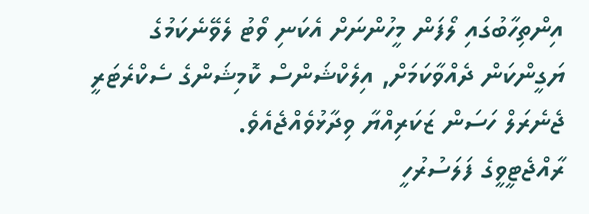އިންތިހާބުގައި ލޯފަން މީހުންނަށް އެކަނި ވޯޓު ލެވޭނެކަމުގެ ޔަގީންކަން ދެއްވާކަމަށް, އިލެކްޝަންސް ކޮމިޝަންގެ ސެކްރެޓަރީ ޖެނެރަލް ހަސަން ޒަކަރިއްޔާ ވިދާޅުވެއްޖެއެވެ.
ރާއްޖެޓީވީގެ ފަލަސުރުހީ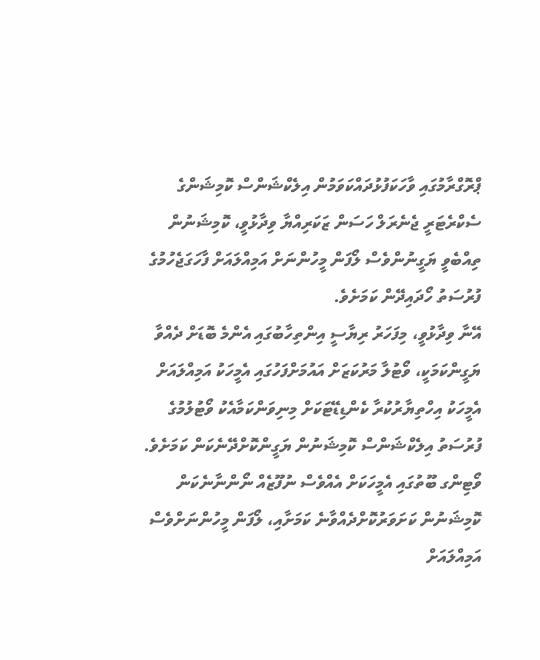ޕްރޮގްރާމުގައި ވާހަކަފުޅުދައްކަވަމުން އިލެކްޝަންސް ކޮމިޝަންގެ ސެކްރެޓަރީ ޖެނެރަލް ހަސަން ޒަކަރިއްޔާ ވިދާޅުވީ، ކޮމިޝަނުން ތިއްބެވީ ޔަގީނުންވެސް ލޯފަން މީހުންނަށް އަމިއްލައަށް ފާހަގަޖެހުމުގެ ފުރުސަތު ހޯދައިދޭން ކަމަށެވެ.
އޭނާ ވިދާޅުވީ، މިފަހަރު ރިޔާސީ އިންތިހާބުގައި އެންމެ ބޮޑަށް ދެއްވާ ޔަގީންކަމަކީ، ވޯޓުލާ މަރުކަޒަށް އައުމަށްފަހުގައި އެމީހަކު އަމިއްލައަށް އެމީހަކު އިހްތިޔާރުކުރާ ކެންޑިޑޭޓަކަށް މިނިވަންކަމާއެކު ވޯޓުލުމުގެ ފުރުސަތު އިލެކްޝަންސް ކޮމިޝަނުން ޔަގީންކޮށްދޭނެކަން ކަމަށެވެ. ވޯޓިންގ ބޫތުގައި އެމީހަކަށް އެއްވެސް ނުފޫޒެއް ނޯންނާނެކަން ކޮމިޝަނުން ކަށަވަރުކޮށްދެއްވާނެ ކަމަށާއި، ލޯފަން މީހުންނަށްވެސް އަމިއްލައަށް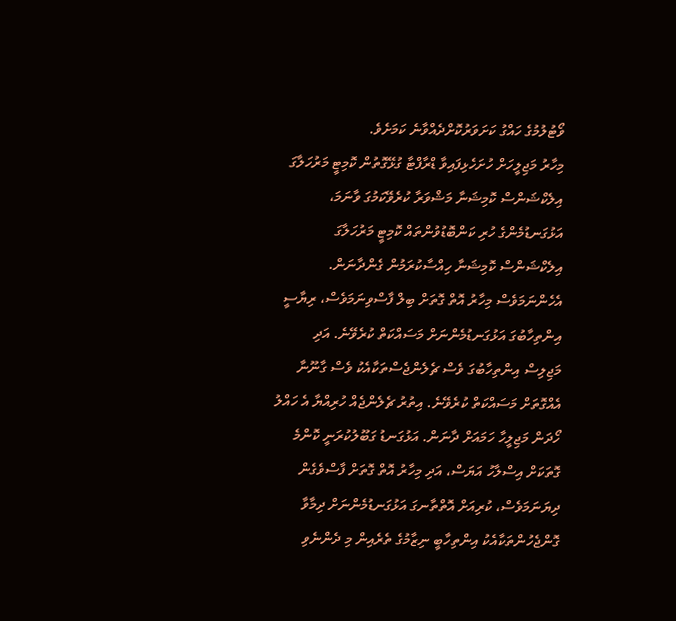ވޯޓުލުމުގެ ހައްގު ކަށަވަރުކޮށްދެއްވާނެ ކަމަށެވެ.
މިހާރު މަޖިލީހަށް ހުށަހެޅިފައިވާ ޑްރާފްޓާ ގުޅޭގޮތުން ކޮމިޓީ މަރުހަލާގަ އިލެކްޝަންސް ކޮމިޝަނާ މަޝްވަރާ ކުރެވޭކަމުގަ ވާނަމަ، އަޅުގަނޑުމެންގެ ހުރި ކަންބޮޑުވުންތައް ކޮމިޓީ މަރުހަލާގަ އިލެކްޝަންސް ކޮމިޝަނާ ހިއްސާކުރަމުން ގެންދާނަން. އެހެންނަމަވެސް މިހާރު އޮތް ގޮތަށް ބިލް ފާސްވިނަމަވެސް، ރިޔާސީ އިންތިހާބުގަ އަޅުގަނޑުމެންނަށް މަސައްކަތް ކުރެވޭނެ. އަދި މަޖިލިސް އިންތިހާބުގަ ވެސް ޗެލެންޖެސްތަކާއެކު ވެސް ގާނޫނާ އެއްގޮތަށް މަސައްކަތް ކުރެވޭނެ. އިތުރު ޗެލެންޖެއް ހުރިއްޔާ އެ ހައްލު ހޯދަން މަޖިލީހާ ހަމައަށް ދާނަން. އަޅުގަނޑު ގަބޫލުކުރަނީ ކޮންމެ ގޮތަކަށް އިސްލާހު އަޔަސް، އަދި މިހާރު އޮތް ގޮތަށް ފާސްވެގެން ދިޔަނަމަވެސް، ކުރިއަށް އޮތްތާނގަ އަޅުގަނޑުމެންނަށް ދިމާވާ ގޮންޖެހުންތަކާއެކު އިންތިހާބީ ނިޒާމުގެ ތެރެއިން މި ދެންނެވި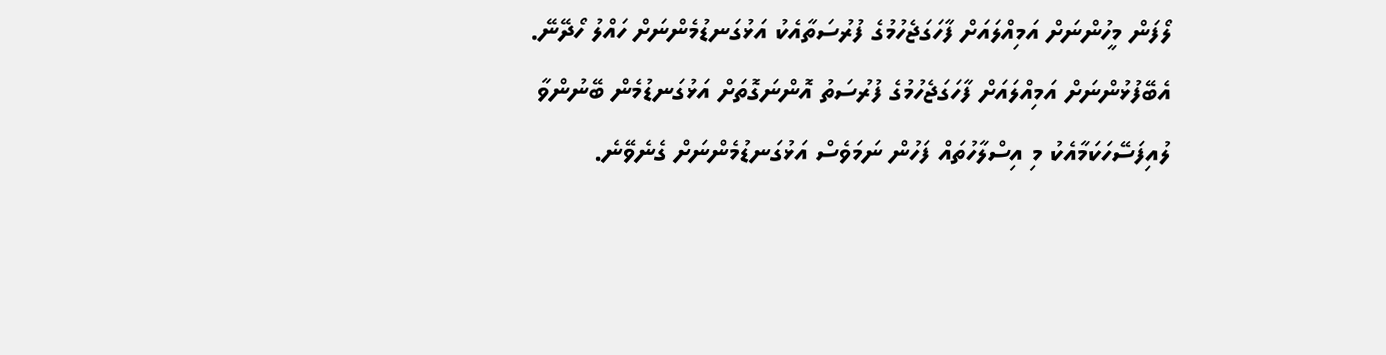ލޯފަން މީހުންނަށް އަމިއްލައަށް ފާހަގަޖެހުމުގެ ފުރުސަތާއެކު އަޅުގަނޑުމެންނަށް ހައްލު ހޯދޭނޭ. އެބޭފުޅުންނަށް އަމިއްލައަށް ފާހަގަޖެހުމުގެ ފުރުސަތު އޮންނަގޮތަށް އަޅުގަނޑުމެން ބޭނުންވާ ލުއިފަސޭހަކަމާއެކު މި އިސްލާހުތައް ފަހުން ނަމަވެސް އަޅުގަނޑުމެންނަށް ގެނެވޭނެ.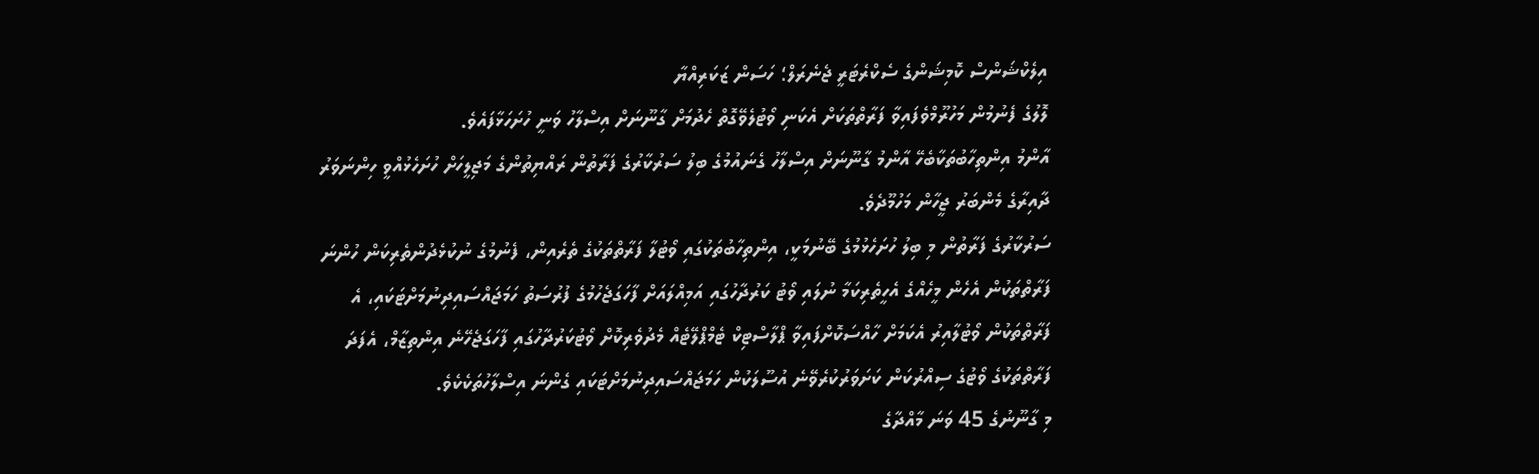އިލެކްޝަންސް ކޮމިޝަންގެ ސެކްރެޓަރީ ޖެނެރަލް؛ ހަސަން ޒަކަރިއްޔާ
ލޮލުގެ ފެނުމުން މަހުރޫމްވެފައިވާ ފަރާތްތަކަށް އެކަނި ވޯޓުލެވޭގޮތް ހެދުމަށް ގާނޫނަށް އިސްލާހު ވަނީ ހުށަހަޅާފައެވެ.
އާންމު އިންތިހާބުތަކާބެހޭ އާންމު ގާނޫނަށް އިސްލާހު ގެނައުމުގެ ބިލު ސަރުކާރުގެ ފަރާތުން ރައްޔިތުންގެ މަޖިލީހަށް ހުށަހެޅުއްވީ ހިންނަވަރު ދާއިރާގެ މެންބަރު ޖީހާން މަހުމޫދެވެ.
ސަރުކާރުގެ ފަރާތުން މި ބިލު ހުށަހެޅުމުގެ ބޭނުމަކީ، އިންތިހާބުތަކުގައި ވޯޓުލާ ފަރާތްތަކުގެ ތެރެއިން، ފެނުމުގެ ނުކުޅެދުންތެރިކަން ހުންނަ ފަރާތްތަކުން އެހެން މީހެއްގެ އެހީތެރިކަމާ ނުލައި ވޯޓު ކަރުދާހުގައި އަމިއްލައަށް ފާހަގަޖެހުމުގެ ފުރުސަތު ހަމަޖައްސައިދިނުމަށްޓަކައި، އެ ފަރާތްތަކުން ވޯޓުލާއިރު އެކަމަށް ހާއްސަކޮށްފައިވާ ޕްލާސްޓިކް ޓެމްޕްލޭޓެއް މެދުވެރިކޮށް ވޯޓުކަރުދާހުގައި ފާހަގަޖެހޭނެ އިންތިޒާމް، އެފަދަ ފަރާތްތަކުގެ ވޯޓުގެ ސިއްރުކަން ކަށަވަރުކުރެވޭނެ އުސޫލަކުން ހަމަޖައްސައިދިނުމަށްޓަކައި ގެންނަ އިސްލާހުތަކެކެވެ.
މި ގާނޫނުގެ 45 ވަނަ މާއްދާގެ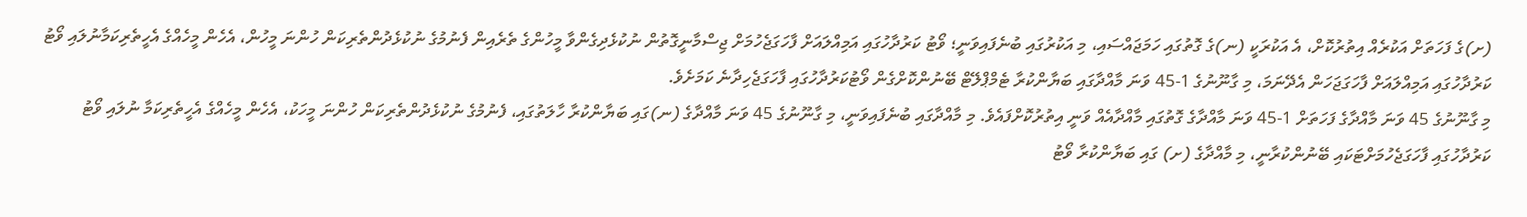(ށ)ގެ ފަހަތަށް އަކުރެއް އިތުރުކޮށް، އެ އަކުރަކީ (ނ)ގެ ގޮތުގައި ހަމަޖައްސައި، މި އަކުރުގައި ބުނެފައިވަނީ؛ ވޯޓު ކަރުދާހުގައި އަމިއްލައަށް ފާހަގަޖެހުމަށް ޖިސްމާނީގޮތުން ނުކުޅެދިގެންވާ މީހުންގެ ތެރެއިން ފެނުމުގެ ނުކުޅެދުންތެރިކަން ހުންނަ މީހުން، އެހެން މީހެއްގެ އެހީތެރިކަމާނުލައި ވޯޓު ކަރުދާހުގައި އަމިއްލައަށް ފާހަގަޖަހަން އެދޭނަމަ، މި ގާނޫނުގެ 1-45 ވަނަ މާއްދާގައި ބަޔާންކުރާ ޓެމްޕްލޭޓް ބޭނުންކޮށްގެން ވޯޓުކަރުދާހުގައި ފާހަގަޖެހިދާނެ ކަމަށެވެ.
މި ގާނޫނުގެ 45 ވަނަ މާއްދާގެ ފަހަތަށް 1-45 ވަނަ މާއްދާގެ ގޮތުގައި މާއްދާއެއް ވަނީ އިތުރުކޮށްފައެވެ. މި މާއްދާގައި ބުނެފައިވަނީ، މި ގާނޫނުގެ 45 ވަނަ މާއްދާގެ (ނ)ގައި ބަޔާންކުރާ ހާލަތުގައި، ފެނުމުގެ ނުކުޅެދުންތެރިކަން ހުންނަ މީހަކު، އެހެން މީހެއްގެ އެހީތެރިކަމާ ނުލައި ވޯޓު ކަރުދާހުގައި ފާހަގަޖެހުމަށްޓަކައި ބޭނުންކުރާނީ، މި މާއްދާގެ (ށ) ގައި ބަޔާންކުރާ ވޯޓު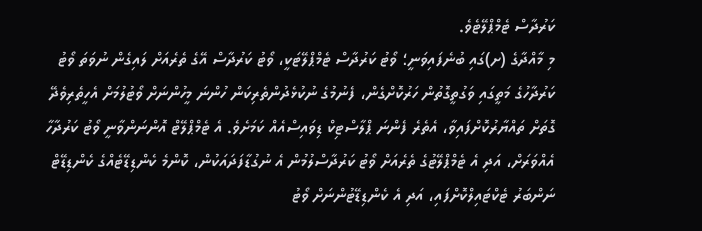ކަރުދާސް ޓެމްޕްލޭޓެވެ.
މި މާއްދާގެ (ށ)ގައި ބުނެފައިވަނީ؛ ވޯޓު ކަރުދާސް ޓެމްޕްލޭޓަކީ، ވޯޓު ކަރުދާސް އޭގެ ތެރެއަށް ލައިގެން ނުވަތަ ވޯޓު ކަރުދާހުގެ މަތީގައި ވަގުތީގޮތުން ހަރުކޮށްގެން، ފެނުމުގެ ނުކުޅެދުންތެރިކަން ހުންނަ މީހުންނަށް ވޯޓުލުމަށް އެހީތެރިވެދޭ ގޮތަށް ތައްޔާރުކޮށްފައިވާ، އެތެރެ ފެންނަ ޕްލާސްޓިކް ޑިވައިސްއެއް ކަމަށެވެ. އެ ޓެމްޕްލޭޓް އޮންނަންވާނީ ވޯޓު ކަރުދާހާ އެއްވަރަށް، އަދި އެ ޓެމްޕްލޭޓުގެ ތެރެއަށް ވޯޓު ކަރުދާސްލުމުން އެ ނުގުޑާފަދައަކުން، ކޮންމެ ކެންޑިޑޭޓެއްގެ ކެންޑިޑޭޓް ނަންބަރު ޓެކްޓައިލްކޮށްފައި، އަދި އެ ކެންޑިޑޭޓުންނަށް ވޯޓު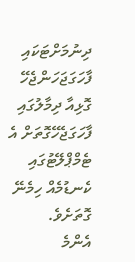ދިނުމަށްޓަކައި ފާހަގަޖަހަންޖެހޭ ގޮޅިއާ ދިމާލުގައި ފާހަގަޖެހޭގޮތަށް އެ ޓެމްޕްލޭޓުގައި ކެނޑުމެއް ހިމެނޭ ގޮތަށެވެ.
އެންމެ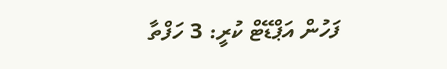ފަހުން އަޕްޑޭޓް ކުރީ: 3 ހަފްތާ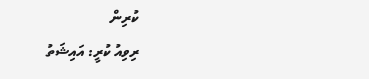ކުރިން
ރިވިއު ކުރީ: އައިޝަތު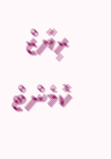ރިޔާޒް
ކޮމެންޓް